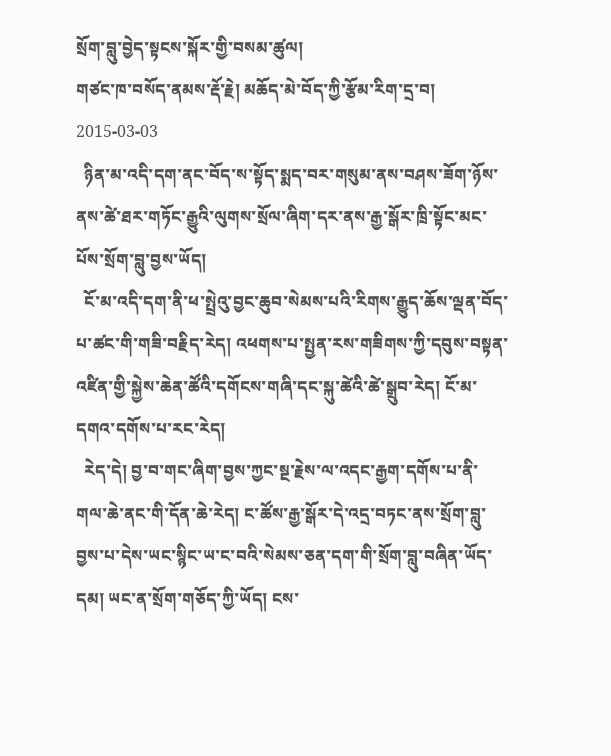སྲོག་བླུ་བྱེད་སྟངས་སྐོར་གྱི་བསམ་ཚུལ།
གཙང་ཁ་བསོད་ནམས་རྡོ་རྗེ། མཆོད་མེ་བོད་ཀྱི་རྩོམ་རིག་དྲ་བ། 2015-03-03
  ཉིན་མ་འདི་དག་ནང་བོད་ས་སྟོད་སྨད་བར་གསུམ་ནས་བཤས་ཟོག་ཉོས་ནས་ཚེ་ཐར་གཏོང་རྒྱུའི་ལུགས་སྲོལ་ཞིག་དར་ནས་རྒྱ་སྒོར་ཁྲི་སྟོང་མང་པོས་སྲོག་བླུ་བྱས་ཡོད།
  ངོ་མ་འདི་དག་ནི་ཕ་སྤྲེའུ་བྱང་ཆུབ་སེམས་པའི་རིགས་རྒྱུད་ཆོས་ལྡན་བོད་པ་ཚང་གི་གཟི་བརྗིད་རེད། འཕགས་པ་སྤྱན་རས་གཟིགས་ཀྱི་དབུས་བསྟན་འཛིན་གྱི་སྐྱེས་ཆེན་ཚོའི་དགོངས་གཞི་དང་སྐུ་ཚེའི་ཚེ་སྒྲུབ་རེད། ངོ་མ་དགའ་དགོས་པ་རང་རེད།
  རེད་དེ། བྱ་བ་གང་ཞིག་བྱས་ཀྱང་སྔ་རྗེས་ལ་འདང་རྒྱག་དགོས་པ་ནི་གལ་ཆེ་ནང་གི་དོན་ཆེ་རེད། ང་ཚོས་རྒྱ་སྒོར་དེ་འདྲ་བཏང་ནས་སྲོག་བླུ་བྱས་པ་དེས་ཡང་སྙིང་ཡ་ང་བའི་སེམས་ཅན་དག་གི་སྲོག་བླུ་བཞིན་ཡོད་དམ། ཡང་ན་སྲོག་གཅོད་ཀྱི་ཡོད། ངས་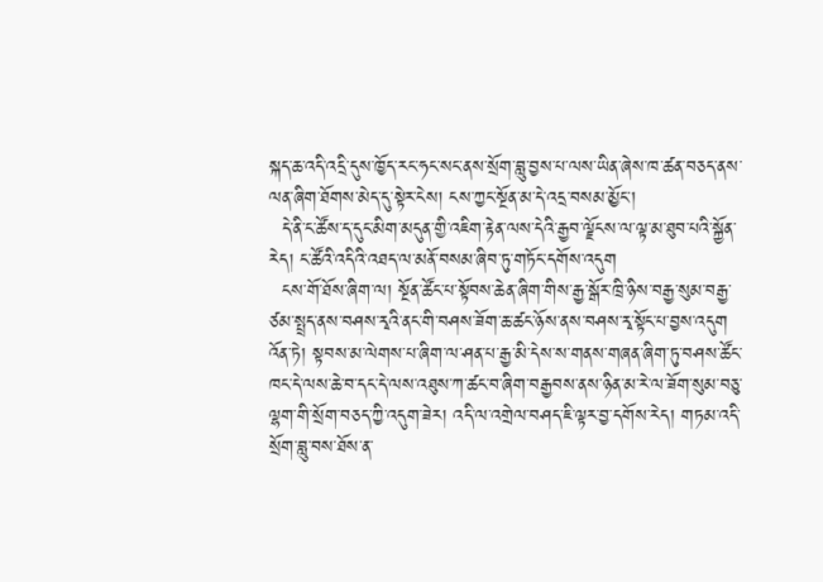སྐད་ཆ་འདི་འདྲི་དུས་ཁྱོད་རང་ཧང་སང་ནས་སྲོག་བླུ་བྱས་པ་ལས་ཡིན་ཞེས་ཁ་ཚན་བཅད་ནས་ལན་ཞིག་ཐོགས་མེད་དུ་སྟེར་ངེས། ངས་ཀྱང་སྔོན་མ་དེ་འདྲ་བསམ་མྱོང་།
  དེ་ནི་ང་ཚོས་ད་དུང་མིག་མདུན་གྱི་འཇིག་རྟེན་ལས་དེའི་རྒྱབ་ལྗོངས་ལ་ལྟ་མ་ཐུབ་པའི་སྐྱོན་རེད། ང་ཚོའི་འདིའི་འཐད་ལ་མནོ་བསམ་ཞིབ་ཏུ་གཏོང་དགོས་འདུག
  ངས་གོ་ཐོས་ཞིག་ལ། སྔོན་ཚོང་པ་སྟོབས་ཆེན་ཞིག་གིས་རྒྱ་སྒོར་ཁྲི་ཉིས་བརྒྱ་སུམ་བརྒྱ་ཙམ་སྤྲད་ནས་བཤས་རྭའི་ནང་གི་བཤས་ཟོག་ཆ་ཚང་ཉོས་ནས་བཤས་རྭ་སྟོང་པ་བྱས་འདུག འོན་ཏེ། སྟབས་མ་ལེགས་པ་ཞིག་ལ་ཤན་པ་རྒྱ་མི་དེས་ས་གནས་གཞན་ཞིག་ཏུ་བཤས་ཚོང་ཁང་དེ་ལས་ཆེ་བ་དང་དེ་ལས་འཐུས་ཀ་ཚང་བ་ཞིག་བརྒྱབས་ནས་ཉིན་མ་རེ་ལ་ཟོག་སུམ་བཅུ་ལྷག་གི་སྲོག་བཅད་ཀྱི་འདུག་ཟེར། འདི་ལ་འགྲེལ་བཤད་ཇི་ལྟར་བྱ་དགོས་རེད། གཏམ་འདི་སྲོག་བླུ་བས་ཐོས་ན་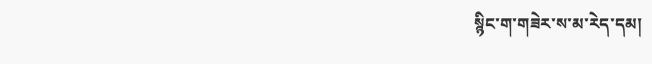སྙིང་ག་གཟེར་ས་མ་རེད་དམ།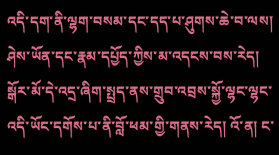འདི་དག་ནི་ལྷག་བསམ་དང་དད་པ་ཤུགས་ཆེ་བ་ལས། ཤེས་ཡོན་དང་རྣམ་དཔྱོད་ཀྱིས་མ་འདངས་བས་རེད། སྒོར་མོ་དེ་འདྲ་ཞིག་སྤྲད་ནས་གྲུབ་འབྲས་སྐྱོ་ལྷང་ལྷང་འདི་ཡོང་དགོས་པ་ནི་བློ་ཕམ་གྱི་གནས་རེད། འོ་ན། ང་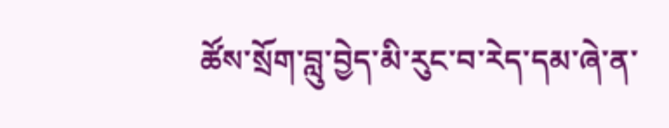ཚོས་སྲོག་བླུ་བྱེད་མི་རུང་བ་རེད་དམ་ཞེ་ན་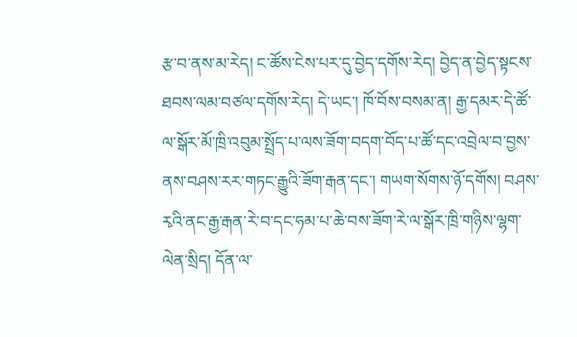རྩ་བ་ནས་མ་རེད། ང་ཚོས་ངེས་པར་དུ་བྱེད་དགོས་རེད། བྱེད་ན་བྱེད་སྟངས་ཐབས་ལམ་བཙལ་དགོས་རེད། དེ་ཡང་། ཁོ་བོས་བསམ་ན། རྒྱ་དམར་དེ་ཚོ་ལ་སྒོར་མོ་ཁྲི་འབུམ་སྤྲོད་པ་ལས་ཟོག་བདག་བོད་པ་ཚོ་དང་འབྲེལ་བ་བྱས་ནས་བཤས་རར་གཏང་རྒྱུའི་ཟོག་རྒན་དང་། གཡག་སོགས་ཉོ་དགོས། བཤས་རྭའི་ནང་རྒྱ་རྒན་རེ་བ་དང་ཧམ་པ་ཆེ་བས་ཟོག་རེ་ལ་སྒོར་ཁྲི་གཉིས་ལྷག་ལེན་སྲིད། དོན་ལ་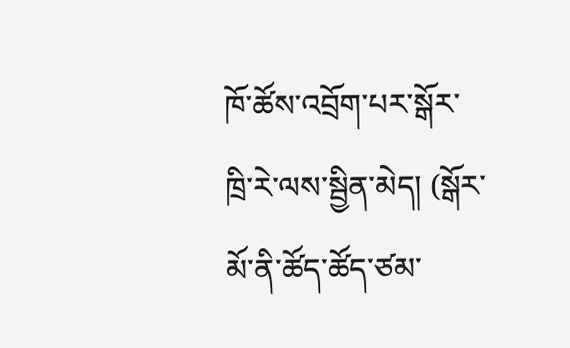ཁོ་ཚོས་འབྲོག་པར་སྒོར་ཁྲི་རེ་ལས་སྦྱིན་མེད། (སྒོར་མོ་ནི་ཚོད་ཚོད་ཙམ་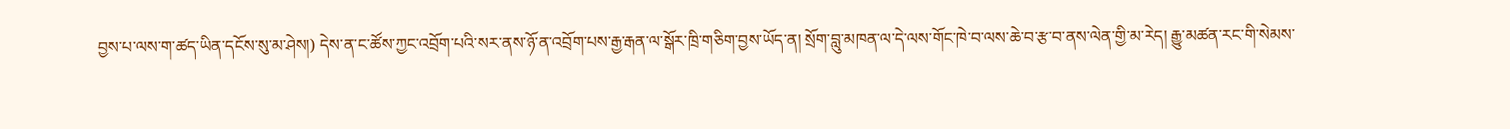བྱས་པ་ལས་ག་ཚད་ཡིན་དངོས་སུ་མ་ཤེས།) དེས་ན་ང་ཚོས་ཀྱང་འབྲོག་པའི་སར་ནས་ཉོ་ན་འབྲོག་པས་རྒྱ་རྒན་ལ་སྒོར་ཁྲི་གཅིག་བྱས་ཡོད་ན། སྲོག་བླུ་མཁན་ལ་དེ་ལས་གོང་ཁེ་བ་ལས་ཆེ་བ་རྩ་བ་ནས་ལེན་གྱི་མ་རེད། རྒྱུ་མཚན་རང་གི་སེམས་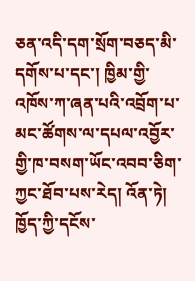ཅན་འདི་དག་སྲོག་བཅད་མི་དགོས་པ་དང་། ཁྱིམ་གྱི་འཁོས་ཀ་ཞན་པའི་འབྲོག་པ་མང་ཚོགས་ལ་དཔལ་འབྱོར་གྱི་ཁ་བསག་ཡོང་འབབ་ཅིག་ཀྱང་ཐོབ་པས་རེད། འོན་ཏེ། ཁྱོད་ཀྱི་དངོས་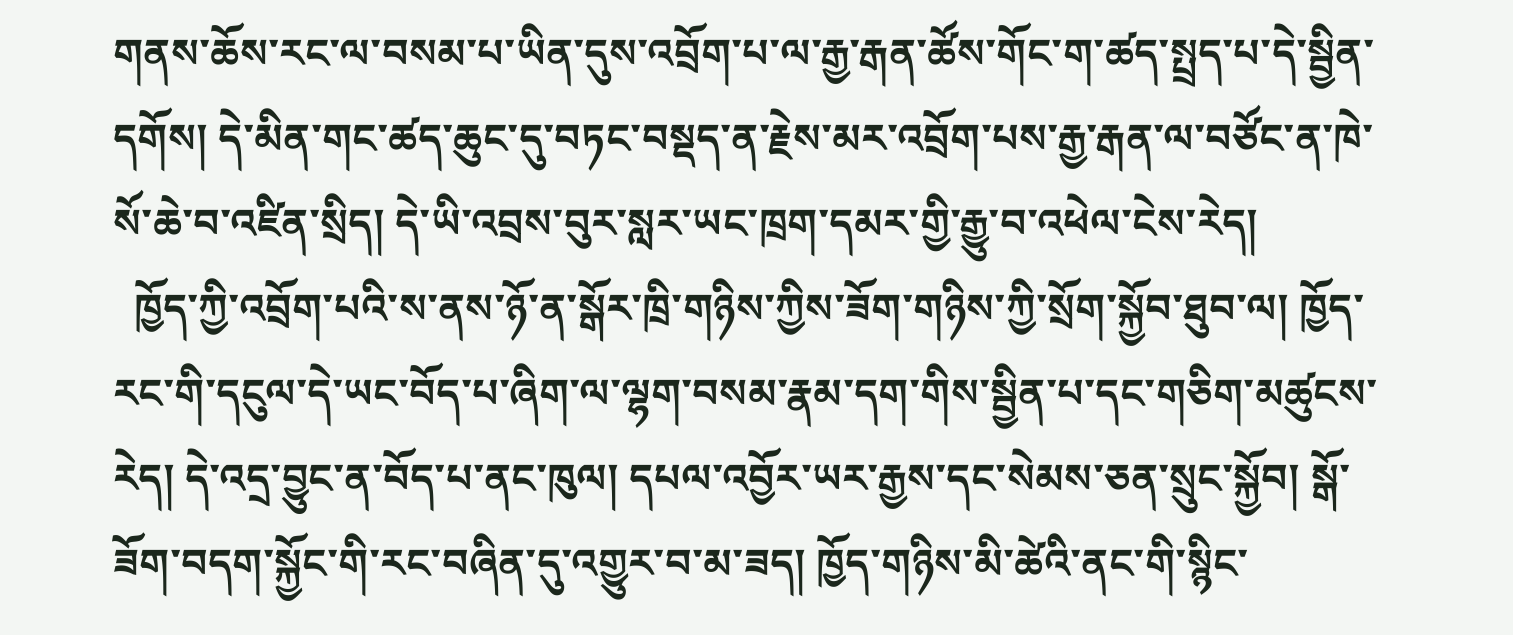གནས་ཆོས་རང་ལ་བསམ་པ་ཡིན་དུས་འབྲོག་པ་ལ་རྒྱ་རྒན་ཚོས་གོང་ག་ཚད་སྤྲད་པ་དེ་སྦྱིན་དགོས། དེ་མིན་གང་ཚད་ཆུང་དུ་བཏང་བསྡད་ན་རྗེས་མར་འབྲོག་པས་རྒྱ་རྒན་ལ་བཙོང་ན་ཁེ་སོ་ཆེ་བ་འཛིན་སྲིད། དེ་ཡི་འབྲས་བུར་སླར་ཡང་ཁྲག་དམར་གྱི་རྒྱུ་བ་འཕེལ་ངེས་རེད།
  ཁྱོད་ཀྱི་འབྲོག་པའི་ས་ནས་ཉོ་ན་སྒོར་ཁྲི་གཉིས་ཀྱིས་ཟོག་གཉིས་ཀྱི་སྲོག་སྐྱོབ་ཐུབ་ལ། ཁྱོད་རང་གི་དངུལ་དེ་ཡང་བོད་པ་ཞིག་ལ་ལྷག་བསམ་རྣམ་དག་གིས་སྦྱིན་པ་དང་གཅིག་མཚུངས་རེད། དེ་འདྲ་བྱུང་ན་བོད་པ་ནང་ཁུལ། དཔལ་འབྱོར་ཡར་རྒྱས་དང་སེམས་ཅན་སྲུང་སྐྱོབ། སྒོ་ཟོག་བདག་སྐྱོང་གི་རང་བཞིན་དུ་འགྱུར་བ་མ་ཟད། ཁྱོད་གཉིས་མི་ཚེའི་ནང་གི་སྙིང་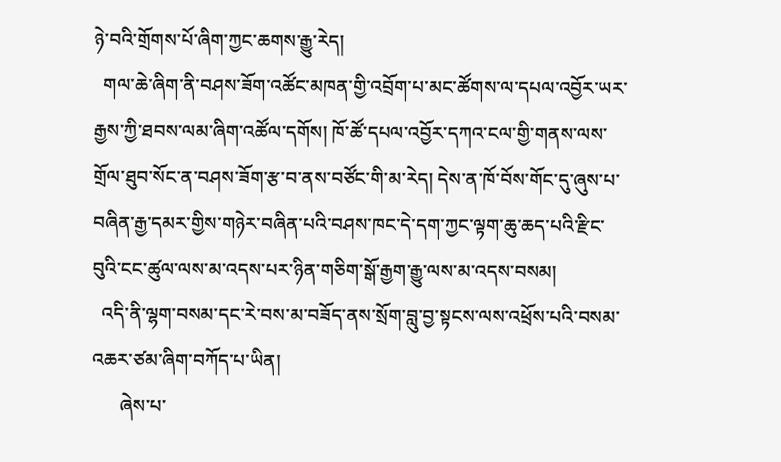ཉེ་བའི་གྲོགས་པོ་ཞིག་ཀྱང་ཆགས་རྒྱུ་རེད།
  གལ་ཆེ་ཞིག་ནི་བཤས་ཟོག་འཚོང་མཁན་གྱི་འབྲོག་པ་མང་ཚོགས་ལ་དཔལ་འབྱོར་ཡར་རྒྱས་ཀྱི་ཐབས་ལམ་ཞིག་འཚོལ་དགོས། ཁོ་ཚོ་དཔལ་འབྱོར་དཀའ་ངལ་གྱི་གནས་ལས་གྲོལ་ཐུབ་སོང་ན་བཤས་ཟོག་རྩ་བ་ནས་བཙོང་གི་མ་རེད། དེས་ན་ཁོ་བོས་གོང་དུ་ཞུས་པ་བཞིན་རྒྱ་དམར་གྱིས་གཉེར་བཞིན་པའི་བཤས་ཁང་དེ་དག་ཀྱང་ལྟག་ཆུ་ཆད་པའི་རྫིང་བུའི་ངང་ཚུལ་ལས་མ་འདས་པར་ཉིན་གཅིག་སྒོ་རྒྱག་རྒྱུ་ལས་མ་འདས་བསམ།
  འདི་ནི་ལྷག་བསམ་དང་རེ་བས་མ་བཟོད་ནས་སྲོག་བླུ་བྱ་སྟངས་ལས་འཕྲོས་པའི་བསམ་འཆར་ཙམ་ཞིག་བཀོད་པ་ཡིན།
      ཞེས་པ་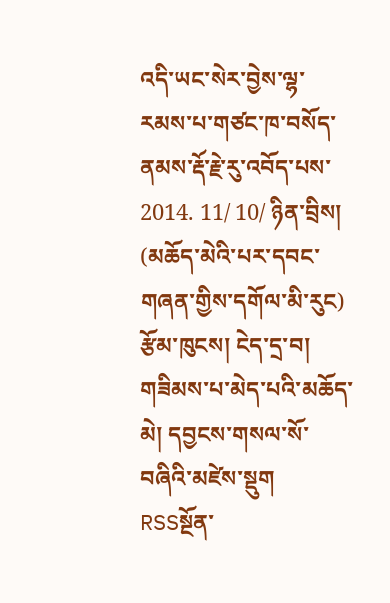འདི་ཡང་སེར་བྱེས་ལྷ་རམས་པ་གཙང་ཁ་བསོད་ནམས་རྡོ་རྗེ་རུ་འབོད་པས་2014. 11/ 10/ ཉིན་བྲིས།
(མཆོད་མེའི་པར་དབང་གཞན་གྱིས་དགོལ་མི་རུང)
རྩོམ་ཁུངས། ངེད་དྲ་བ།
གཟིམས་པ་མེད་པའི་མཆོད་མེ། དབྱངས་གསལ་སོ་བཞིའི་མཛེས་སྡུག  RSSསྔོན་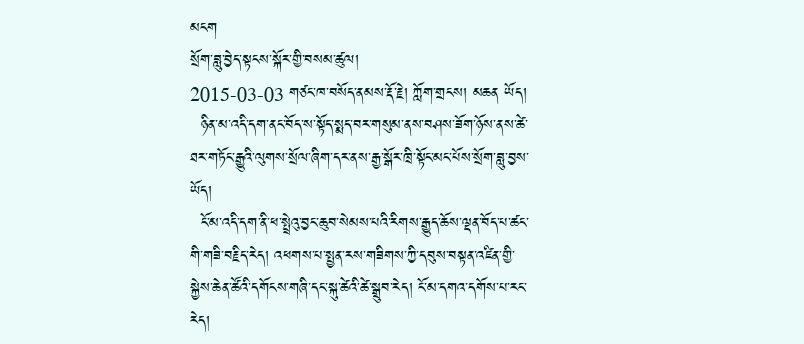མངག
སྲོག་བླུ་བྱེད་སྟངས་སྐོར་གྱི་བསམ་ཚུལ།
2015-03-03 གཙང་ཁ་བསོད་ནམས་རྡོ་རྗེ། ཀློག་གྲངས། མཆན ཡོད།
  ཉིན་མ་འདི་དག་ནང་བོད་ས་སྟོད་སྨད་བར་གསུམ་ནས་བཤས་ཟོག་ཉོས་ནས་ཚེ་ཐར་གཏོང་རྒྱུའི་ལུགས་སྲོལ་ཞིག་དར་ནས་རྒྱ་སྒོར་ཁྲི་སྟོང་མང་པོས་སྲོག་བླུ་བྱས་ཡོད།
  ངོ་མ་འདི་དག་ནི་ཕ་སྤྲེའུ་བྱང་ཆུབ་སེམས་པའི་རིགས་རྒྱུད་ཆོས་ལྡན་བོད་པ་ཚང་གི་གཟི་བརྗིད་རེད། འཕགས་པ་སྤྱན་རས་གཟིགས་ཀྱི་དབུས་བསྟན་འཛིན་གྱི་སྐྱེས་ཆེན་ཚོའི་དགོངས་གཞི་དང་སྐུ་ཚེའི་ཚེ་སྒྲུབ་རེད། ངོ་མ་དགའ་དགོས་པ་རང་རེད།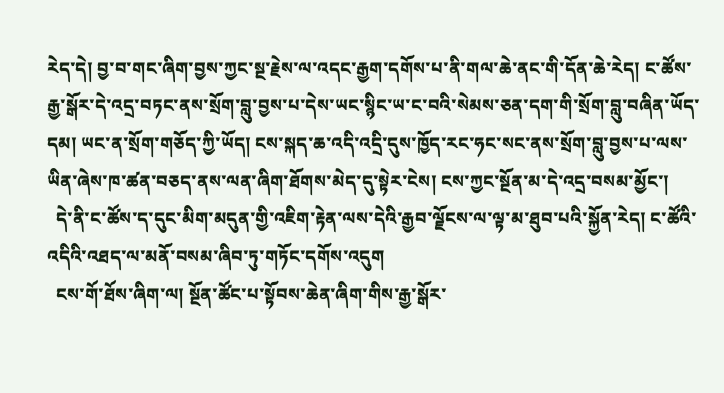རེད་དེ། བྱ་བ་གང་ཞིག་བྱས་ཀྱང་སྔ་རྗེས་ལ་འདང་རྒྱག་དགོས་པ་ནི་གལ་ཆེ་ནང་གི་དོན་ཆེ་རེད། ང་ཚོས་རྒྱ་སྒོར་དེ་འདྲ་བཏང་ནས་སྲོག་བླུ་བྱས་པ་དེས་ཡང་སྙིང་ཡ་ང་བའི་སེམས་ཅན་དག་གི་སྲོག་བླུ་བཞིན་ཡོད་དམ། ཡང་ན་སྲོག་གཅོད་ཀྱི་ཡོད། ངས་སྐད་ཆ་འདི་འདྲི་དུས་ཁྱོད་རང་ཧང་སང་ནས་སྲོག་བླུ་བྱས་པ་ལས་ཡིན་ཞེས་ཁ་ཚན་བཅད་ནས་ལན་ཞིག་ཐོགས་མེད་དུ་སྟེར་ངེས། ངས་ཀྱང་སྔོན་མ་དེ་འདྲ་བསམ་མྱོང་།
  དེ་ནི་ང་ཚོས་ད་དུང་མིག་མདུན་གྱི་འཇིག་རྟེན་ལས་དེའི་རྒྱབ་ལྗོངས་ལ་ལྟ་མ་ཐུབ་པའི་སྐྱོན་རེད། ང་ཚོའི་འདིའི་འཐད་ལ་མནོ་བསམ་ཞིབ་ཏུ་གཏོང་དགོས་འདུག
  ངས་གོ་ཐོས་ཞིག་ལ། སྔོན་ཚོང་པ་སྟོབས་ཆེན་ཞིག་གིས་རྒྱ་སྒོར་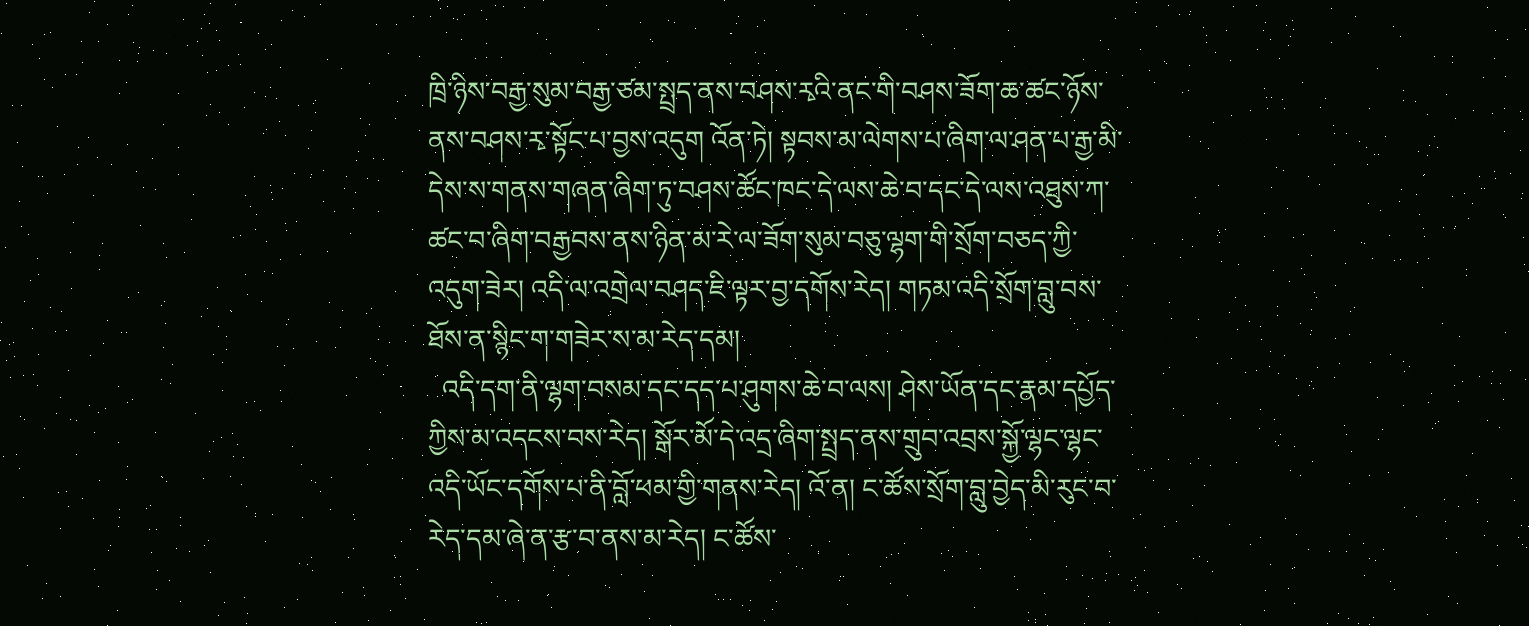ཁྲི་ཉིས་བརྒྱ་སུམ་བརྒྱ་ཙམ་སྤྲད་ནས་བཤས་རྭའི་ནང་གི་བཤས་ཟོག་ཆ་ཚང་ཉོས་ནས་བཤས་རྭ་སྟོང་པ་བྱས་འདུག འོན་ཏེ། སྟབས་མ་ལེགས་པ་ཞིག་ལ་ཤན་པ་རྒྱ་མི་དེས་ས་གནས་གཞན་ཞིག་ཏུ་བཤས་ཚོང་ཁང་དེ་ལས་ཆེ་བ་དང་དེ་ལས་འཐུས་ཀ་ཚང་བ་ཞིག་བརྒྱབས་ནས་ཉིན་མ་རེ་ལ་ཟོག་སུམ་བཅུ་ལྷག་གི་སྲོག་བཅད་ཀྱི་འདུག་ཟེར། འདི་ལ་འགྲེལ་བཤད་ཇི་ལྟར་བྱ་དགོས་རེད། གཏམ་འདི་སྲོག་བླུ་བས་ཐོས་ན་སྙིང་ག་གཟེར་ས་མ་རེད་དམ།
  འདི་དག་ནི་ལྷག་བསམ་དང་དད་པ་ཤུགས་ཆེ་བ་ལས། ཤེས་ཡོན་དང་རྣམ་དཔྱོད་ཀྱིས་མ་འདངས་བས་རེད། སྒོར་མོ་དེ་འདྲ་ཞིག་སྤྲད་ནས་གྲུབ་འབྲས་སྐྱོ་ལྷང་ལྷང་འདི་ཡོང་དགོས་པ་ནི་བློ་ཕམ་གྱི་གནས་རེད། འོ་ན། ང་ཚོས་སྲོག་བླུ་བྱེད་མི་རུང་བ་རེད་དམ་ཞེ་ན་རྩ་བ་ནས་མ་རེད། ང་ཚོས་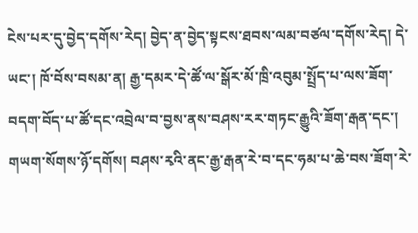ངེས་པར་དུ་བྱེད་དགོས་རེད། བྱེད་ན་བྱེད་སྟངས་ཐབས་ལམ་བཙལ་དགོས་རེད། དེ་ཡང་། ཁོ་བོས་བསམ་ན། རྒྱ་དམར་དེ་ཚོ་ལ་སྒོར་མོ་ཁྲི་འབུམ་སྤྲོད་པ་ལས་ཟོག་བདག་བོད་པ་ཚོ་དང་འབྲེལ་བ་བྱས་ནས་བཤས་རར་གཏང་རྒྱུའི་ཟོག་རྒན་དང་། གཡག་སོགས་ཉོ་དགོས། བཤས་རྭའི་ནང་རྒྱ་རྒན་རེ་བ་དང་ཧམ་པ་ཆེ་བས་ཟོག་རེ་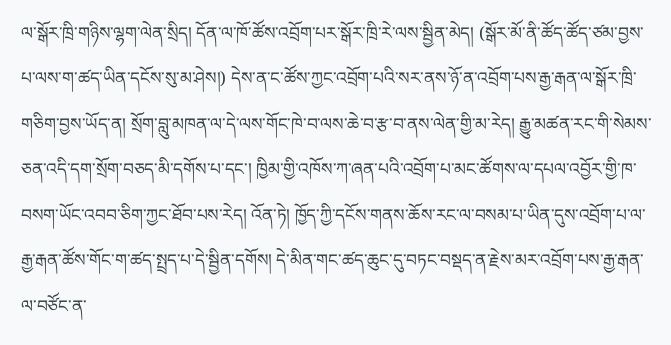ལ་སྒོར་ཁྲི་གཉིས་ལྷག་ལེན་སྲིད། དོན་ལ་ཁོ་ཚོས་འབྲོག་པར་སྒོར་ཁྲི་རེ་ལས་སྦྱིན་མེད། (སྒོར་མོ་ནི་ཚོད་ཚོད་ཙམ་བྱས་པ་ལས་ག་ཚད་ཡིན་དངོས་སུ་མ་ཤེས།) དེས་ན་ང་ཚོས་ཀྱང་འབྲོག་པའི་སར་ནས་ཉོ་ན་འབྲོག་པས་རྒྱ་རྒན་ལ་སྒོར་ཁྲི་གཅིག་བྱས་ཡོད་ན། སྲོག་བླུ་མཁན་ལ་དེ་ལས་གོང་ཁེ་བ་ལས་ཆེ་བ་རྩ་བ་ནས་ལེན་གྱི་མ་རེད། རྒྱུ་མཚན་རང་གི་སེམས་ཅན་འདི་དག་སྲོག་བཅད་མི་དགོས་པ་དང་། ཁྱིམ་གྱི་འཁོས་ཀ་ཞན་པའི་འབྲོག་པ་མང་ཚོགས་ལ་དཔལ་འབྱོར་གྱི་ཁ་བསག་ཡོང་འབབ་ཅིག་ཀྱང་ཐོབ་པས་རེད། འོན་ཏེ། ཁྱོད་ཀྱི་དངོས་གནས་ཆོས་རང་ལ་བསམ་པ་ཡིན་དུས་འབྲོག་པ་ལ་རྒྱ་རྒན་ཚོས་གོང་ག་ཚད་སྤྲད་པ་དེ་སྦྱིན་དགོས། དེ་མིན་གང་ཚད་ཆུང་དུ་བཏང་བསྡད་ན་རྗེས་མར་འབྲོག་པས་རྒྱ་རྒན་ལ་བཙོང་ན་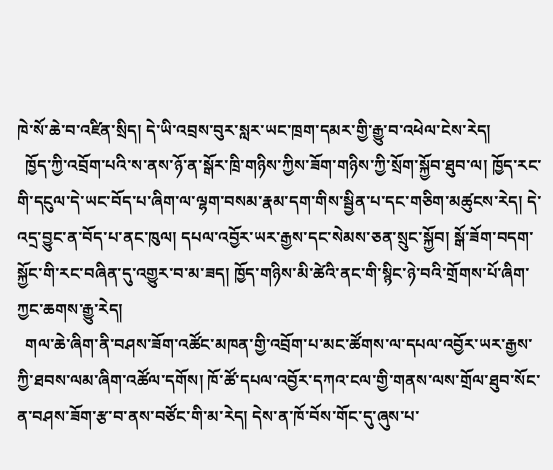ཁེ་སོ་ཆེ་བ་འཛིན་སྲིད། དེ་ཡི་འབྲས་བུར་སླར་ཡང་ཁྲག་དམར་གྱི་རྒྱུ་བ་འཕེལ་ངེས་རེད།
  ཁྱོད་ཀྱི་འབྲོག་པའི་ས་ནས་ཉོ་ན་སྒོར་ཁྲི་གཉིས་ཀྱིས་ཟོག་གཉིས་ཀྱི་སྲོག་སྐྱོབ་ཐུབ་ལ། ཁྱོད་རང་གི་དངུལ་དེ་ཡང་བོད་པ་ཞིག་ལ་ལྷག་བསམ་རྣམ་དག་གིས་སྦྱིན་པ་དང་གཅིག་མཚུངས་རེད། དེ་འདྲ་བྱུང་ན་བོད་པ་ནང་ཁུལ། དཔལ་འབྱོར་ཡར་རྒྱས་དང་སེམས་ཅན་སྲུང་སྐྱོབ། སྒོ་ཟོག་བདག་སྐྱོང་གི་རང་བཞིན་དུ་འགྱུར་བ་མ་ཟད། ཁྱོད་གཉིས་མི་ཚེའི་ནང་གི་སྙིང་ཉེ་བའི་གྲོགས་པོ་ཞིག་ཀྱང་ཆགས་རྒྱུ་རེད།
  གལ་ཆེ་ཞིག་ནི་བཤས་ཟོག་འཚོང་མཁན་གྱི་འབྲོག་པ་མང་ཚོགས་ལ་དཔལ་འབྱོར་ཡར་རྒྱས་ཀྱི་ཐབས་ལམ་ཞིག་འཚོལ་དགོས། ཁོ་ཚོ་དཔལ་འབྱོར་དཀའ་ངལ་གྱི་གནས་ལས་གྲོལ་ཐུབ་སོང་ན་བཤས་ཟོག་རྩ་བ་ནས་བཙོང་གི་མ་རེད། དེས་ན་ཁོ་བོས་གོང་དུ་ཞུས་པ་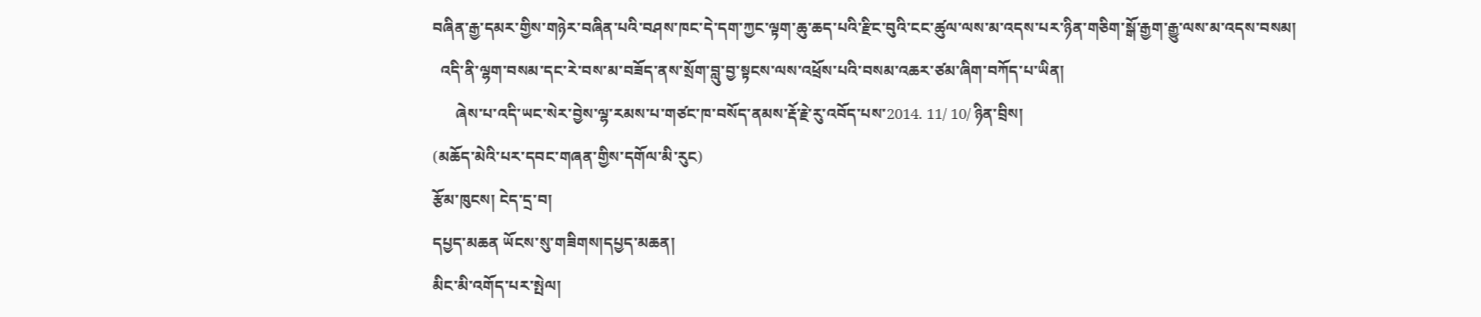བཞིན་རྒྱ་དམར་གྱིས་གཉེར་བཞིན་པའི་བཤས་ཁང་དེ་དག་ཀྱང་ལྟག་ཆུ་ཆད་པའི་རྫིང་བུའི་ངང་ཚུལ་ལས་མ་འདས་པར་ཉིན་གཅིག་སྒོ་རྒྱག་རྒྱུ་ལས་མ་འདས་བསམ།
  འདི་ནི་ལྷག་བསམ་དང་རེ་བས་མ་བཟོད་ནས་སྲོག་བླུ་བྱ་སྟངས་ལས་འཕྲོས་པའི་བསམ་འཆར་ཙམ་ཞིག་བཀོད་པ་ཡིན།
      ཞེས་པ་འདི་ཡང་སེར་བྱེས་ལྷ་རམས་པ་གཙང་ཁ་བསོད་ནམས་རྡོ་རྗེ་རུ་འབོད་པས་2014. 11/ 10/ ཉིན་བྲིས།
(མཆོད་མེའི་པར་དབང་གཞན་གྱིས་དགོལ་མི་རུང)
རྩོམ་ཁུངས། ངེད་དྲ་བ།
དཔྱད་མཆན ཡོངས་སུ་གཟིགས།དཔྱད་མཆན།
མིང་མི་འགོད་པར་སྤེལ།